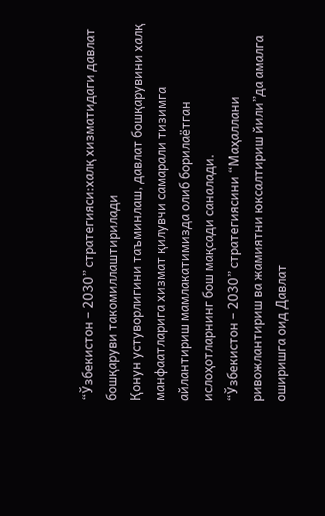“Ўзбекистон – 2030” стратегияси:халқ хизматидаги давлат бошқаруви такомиллаштирилади
Қонун устуворлигини таъминлаш, давлат бошқарувини халқ манфаатларига хизмат қилувчи самарали тизимга айлантириш мамлакатимизда олиб борилаётган ислоҳотларнинг бош мақсади саналади.
“Ўзбекистон – 2030” стратегиясини “Маҳаллани ривожлантириш ва жамиятни юксалтириш йили”да амалга оширишга оид Давлат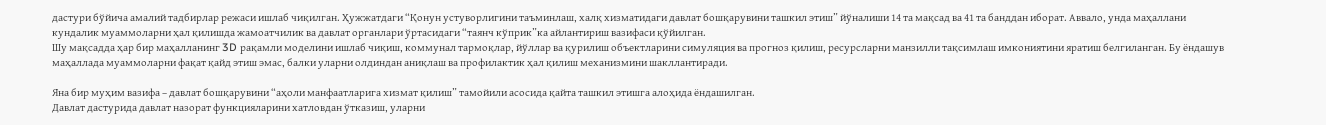дастури бўйича амалий тадбирлар режаси ишлаб чиқилган. Ҳужжатдаги “Қонун устуворлигини таъминлаш, халқ хизматидаги давлат бошқарувини ташкил этиш” йўналиши 14 та мақсад ва 41 та банддан иборат. Аввало, унда маҳаллани кундалик муаммоларни ҳал қилишда жамоатчилик ва давлат органлари ўртасидаги “таянч кўприк”ка айлантириш вазифаси қўйилган.
Шу мақсадда ҳар бир маҳалланинг 3D рақамли моделини ишлаб чиқиш, коммунал тармоқлар, йўллар ва қурилиш объектларини симуляция ва прогноз қилиш, ресурсларни манзилли тақсимлаш имкониятини яратиш белгиланган. Бу ёндашув маҳаллада муаммоларни фақат қайд этиш эмас, балки уларни олдиндан аниқлаш ва профилактик ҳал қилиш механизмини шакллантиради.

Яна бир муҳим вазифа – давлат бошқарувини “аҳоли манфаатларига хизмат қилиш” тамойили асосида қайта ташкил этишга алоҳида ёндашилган.
Давлат дастурида давлат назорат функцияларини хатловдан ўтказиш, уларни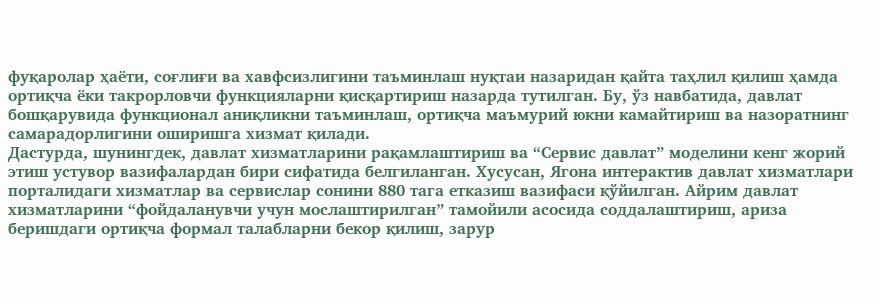фуқаролар ҳаёти, соғлиғи ва хавфсизлигини таъминлаш нуқтаи назаридан қайта таҳлил қилиш ҳамда ортиқча ёки такрорловчи функцияларни қисқартириш назарда тутилган. Бу, ўз навбатида, давлат бошқарувида функционал аниқликни таъминлаш, ортиқча маъмурий юкни камайтириш ва назоратнинг самарадорлигини оширишга хизмат қилади.
Дастурда, шунингдек, давлат хизматларини рақамлаштириш ва “Сервис давлат” моделини кенг жорий этиш устувор вазифалардан бири сифатида белгиланган. Хусусан, Ягона интерактив давлат хизматлари порталидаги хизматлар ва сервислар сонини 880 тага етказиш вазифаси қўйилган. Айрим давлат хизматларини “фойдаланувчи учун мослаштирилган” тамойили асосида соддалаштириш, ариза беришдаги ортиқча формал талабларни бекор қилиш, зарур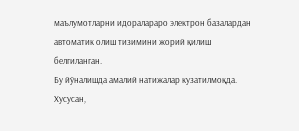маълумотларни идоралараро электрон базалардан автоматик олиш тизимини жорий қилиш белгиланган.
Бу йўналишда амалий натижалар кузатилмоқда. Хусусан,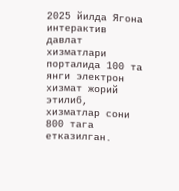2025 йилда Ягона интерактив давлат хизматлари порталида 100 та янги электрон хизмат жорий этилиб, хизматлар сони 800 тага етказилган.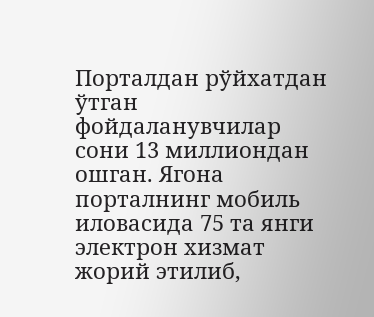Порталдан рўйхатдан ўтган фойдаланувчилар сони 13 миллиондан ошган. Ягона порталнинг мобиль иловасида 75 та янги электрон хизмат жорий этилиб,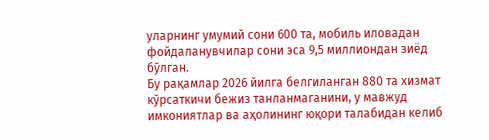уларнинг умумий сони 600 та, мобиль иловадан фойдаланувчилар сони эса 9,5 миллиондан зиёд бўлган.
Бу рақамлар 2026 йилга белгиланган 880 та хизмат кўрсаткичи бежиз танланмаганини, у мавжуд имкониятлар ва аҳолининг юқори талабидан келиб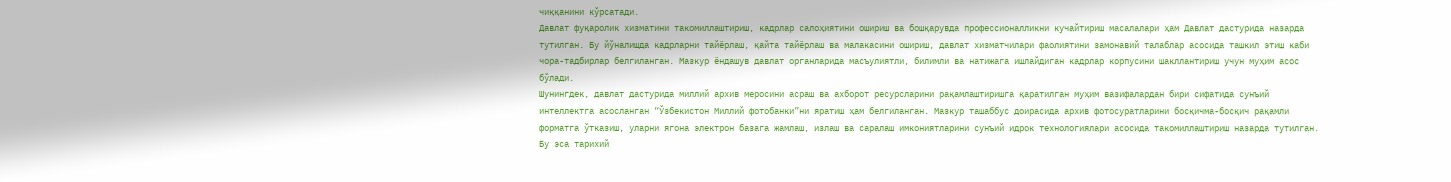чиққанини кўрсатади.
Давлат фуқаролик хизматини такомиллаштириш, кадрлар салоҳиятини ошириш ва бошқарувда профессионалликни кучайтириш масалалари ҳам Давлат дастурида назарда тутилган. Бу йўналишда кадрларни тайёрлаш, қайта тайёрлаш ва малакасини ошириш, давлат хизматчилари фаолиятини замонавий талаблар асосида ташкил этиш каби чора-тадбирлар белгиланган. Мазкур ёндашув давлат органларида масъулиятли, билимли ва натижага ишлайдиган кадрлар корпусини шакллантириш учун муҳим асос бўлади.
Шунингдек, давлат дастурида миллий архив меросини асраш ва ахборот ресурсларини рақамлаштиришга қаратилган муҳим вазифалардан бири сифатида сунъий интеллектга асосланган “Ўзбекистон Миллий фотобанки”ни яратиш ҳам белгиланган. Мазкур ташаббус доирасида архив фотосуратларини босқичма-босқич рақамли форматга ўтказиш, уларни ягона электрон базага жамлаш, излаш ва саралаш имкониятларини сунъий идрок технологиялари асосида такомиллаштириш назарда тутилган.
Бу эса тарихий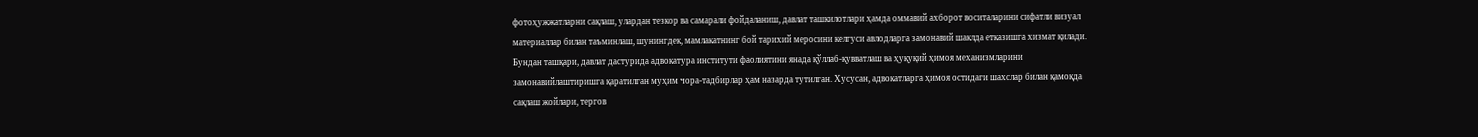фотоҳужжатларни сақлаш, улардан тезкор ва самарали фойдаланиш, давлат ташкилотлари ҳамда оммавий ахборот воситаларини сифатли визуал материаллар билан таъминлаш, шунингдек, мамлакатнинг бой тарихий меросини келгуси авлодларга замонавий шаклда етказишга хизмат қилади.
Бундан ташқари, давлат дастурида адвокатура институти фаолиятини янада қўллаб-қувватлаш ва ҳуқуқий ҳимоя механизмларини замонавийлаштиришга қаратилган муҳим чора-тадбирлар ҳам назарда тутилган. Хусусан, адвокатларга ҳимоя остидаги шахслар билан қамоқда сақлаш жойлари, тергов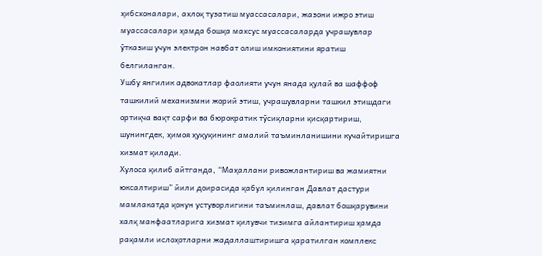ҳибсхоналари, ахлоқ тузатиш муассасалари, жазони ижро этиш муассасалари ҳамда бошқа махсус муассасаларда учрашувлар ўтказиш учун электрон навбат олиш имкониятини яратиш белгиланган.
Ушбу янгилик адвокатлар фаолияти учун янада қулай ва шаффоф ташкилий механизмни жорий этиш, учрашувларни ташкил этишдаги ортиқча вақт сарфи ва бюрократик тўсиқларни қисқартириш, шунингдек, ҳимоя ҳуқуқининг амалий таъминланишини кучайтиришга хизмат қилади.
Хулоса қилиб айтганда, “Маҳаллани ривожлантириш ва жамиятни юксалтириш” йили доирасида қабул қилинган Давлат дастури мамлакатда қонун устуворлигини таъминлаш, давлат бошқарувини халқ манфаатларига хизмат қилувчи тизимга айлантириш ҳамда рақамли ислоҳотларни жадаллаштиришга қаратилган комплекс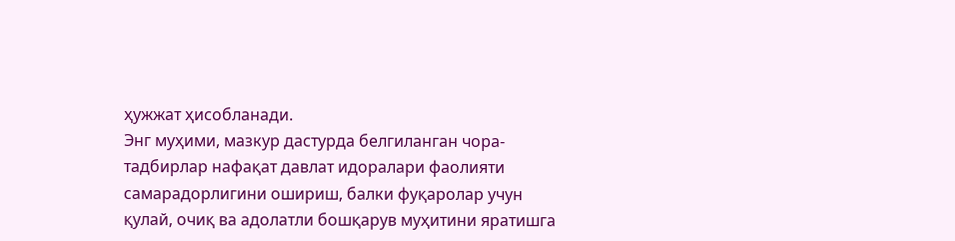ҳужжат ҳисобланади.
Энг муҳими, мазкур дастурда белгиланган чора-тадбирлар нафақат давлат идоралари фаолияти самарадорлигини ошириш, балки фуқаролар учун қулай, очиқ ва адолатли бошқарув муҳитини яратишга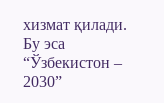хизмат қилади. Бу эса “Ўзбекистон – 2030”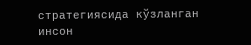стратегиясида кўзланган инсон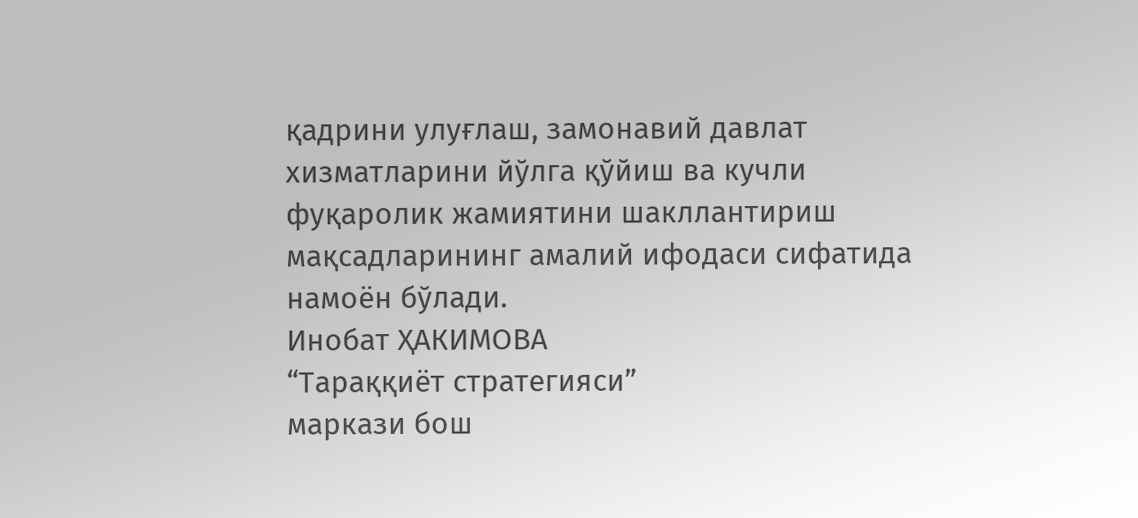қадрини улуғлаш, замонавий давлат хизматларини йўлга қўйиш ва кучли фуқаролик жамиятини шакллантириш мақсадларининг амалий ифодаси сифатида намоён бўлади.
Инобат ҲАКИМОВА
“Тараққиёт стратегияси”
маркази бош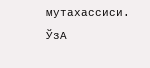мутахассиси.
ЎзА